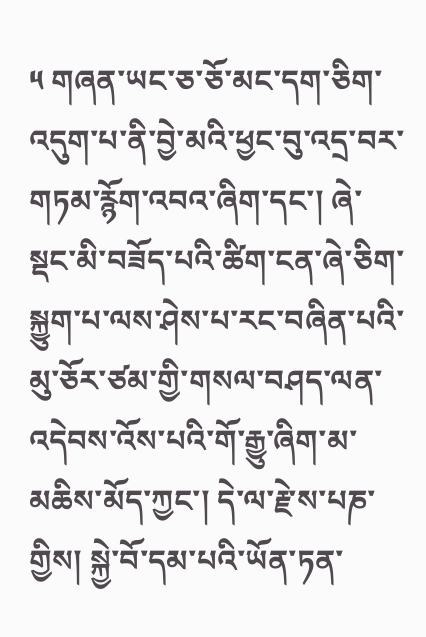༥ གཞན་ཡང་ཅ་ཅོ་མང་དག་ཅིག་འདུག་པ་ནི་བྱེ་མའི་ཕྱང་བུ་འདྲ་བར་གཏམ་རྙོག་འབའ་ཞིག་དང་། ཞེ་སྡང་མི་བཟོད་པའི་ཚིག་ངན་ཞེ་ཅིག་སྐྱུག་པ་ལས་ཤེས་པ་རང་བཞིན་པའི་མུ་ཅོར་ཙམ་གྱི་གསལ་བཤད་ལན་འདེབས་འོས་པའི་གོ་རྒྱུ་ཞིག་མ་མཆིས་མོད་ཀྱང་། དེ་ལ་རྗེ་ས་པཎ་གྱིས། སྐྱེ་བོ་དམ་པའི་ཡོན་ཏན་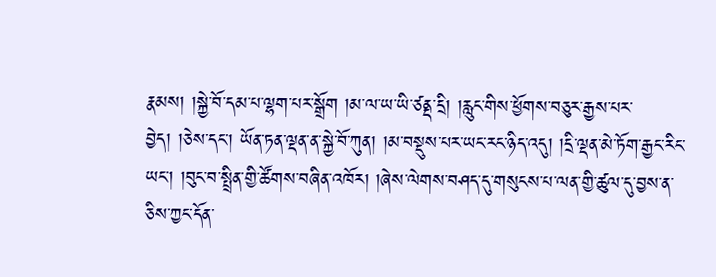རྣམས། །སྐྱེ་བོ་དམ་པ་ལྷག་པར་སྒྲོག །མ་ལ་ཡ་ཡི་ཙནྡ་དྲི། །རླུང་གིས་ཕྱོགས་བཅུར་རྒྱས་པར་བྱེད། །ཅེས་དང་། ཡོན་ཏན་ལྡན་ན་སྐྱེ་བོ་ཀུན། །མ་བསྡུས་པར་ཡང་རང་ཉིད་འདུ། །དྲི་ལྡན་མེ་ཏོག་རྒྱང་རིང་ཡང་། །བུང་བ་སྤྲིན་གྱི་ཚོགས་བཞིན་འཁོར། །ཞེས་ལེགས་བཤད་དུ་གསུངས་པ་ལན་གྱི་ཚུལ་དུ་བྱས་ན་ཅིས་ཀྱང་དོན་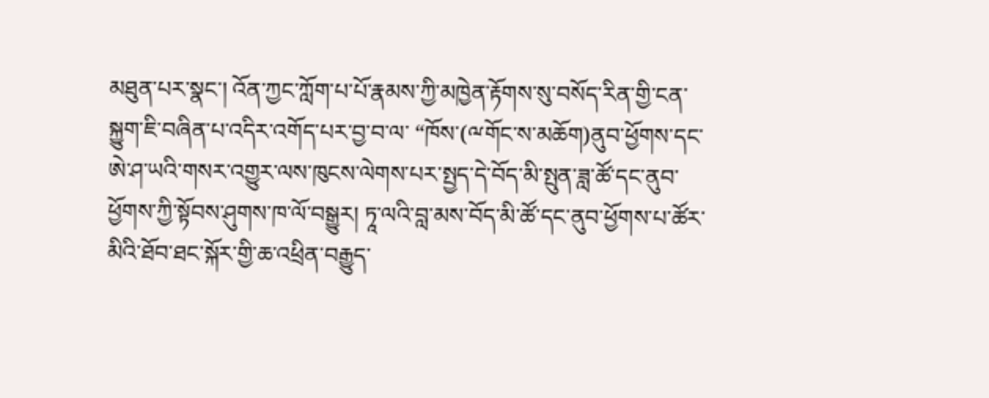མཐུན་པར་སྣང་། འོན་ཀྱང་ཀློག་པ་པོ་རྣམས་ཀྱི་མཁྱེན་རྟོགས་སུ་བསོད་རིན་གྱི་ངན་སྐྱུག་ཇི་བཞིན་པ་འདིར་འགོད་པར་བྱ་བ་ལ་ “ཁོས་(ྋགོང་ས་མཆོག)ནུབ་ཕྱོགས་དང་ཨེ་ཤ་ཡའི་གསར་འགྱུར་ལས་ཁུངས་ལེགས་པར་སྤྱད་དེ་བོད་མི་སྤུན་ཟླ་ཚོ་དང་ནུབ་ཕྱོགས་ཀྱི་སྟོབས་ཤུགས་ཁ་ལོ་བསྒྱུར། ཏཱ་ལའི་བླ་མས་བོད་མི་ཚོ་དང་ནུབ་ཕྱོགས་པ་ཚོར་མིའི་ཐོབ་ཐང་སྐོར་གྱི་ཆ་འཕྲིན་བརྒྱུད་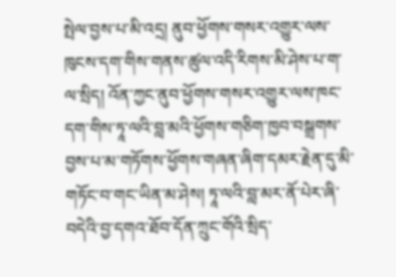སྤེལ་བྱས་པ་མི་འདྲ། ནུབ་ཕྱོགས་གསར་འགྱུར་ལས་ཁུངས་དག་གིས་གནས་ཚུལ་འདི་རིགས་མི་ཤེས་པ་ག་ལ་སྲིད། འོན་ཀྱང་ནུབ་ཕྱོགས་གསར་འགྱུར་ལས་ཁང་དག་གིས་ཏཱ་ལའི་བླ་མའི་ཕྱོགས་གཅིག་ཁྱབ་བསྒྲགས་བྱས་པ་མ་གཏོགས་ཕྱོགས་གཞན་ཞིག་དམར་རྗེན་དུ་མི་གཏོང་བ་གང་ཡིན་མ་ཤེས། ཏཱ་ལའི་བླ་མར་ནོ་པེར་ཞི་བདེའི་བྱ་དགའ་ཐོབ་དོན་ཀྲུང་གོའི་སྲིད་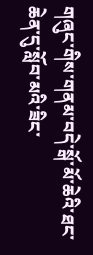གཞུང་གིས་གནམ་བདེ་སྒོ་མོ་ཆེའི་ཐང་ཆེན་དུ་སློབ་མའི་ཟིང་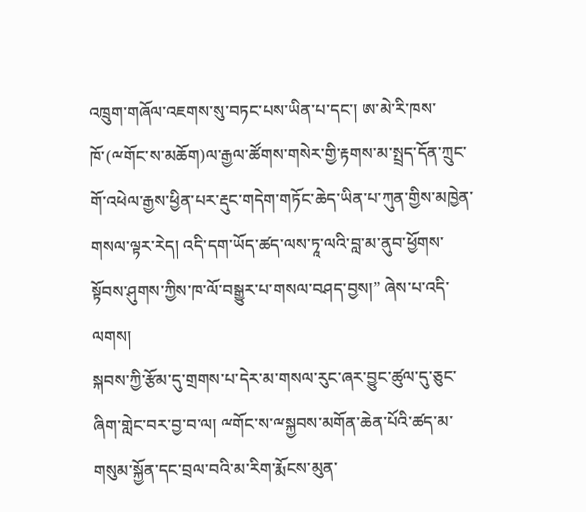འཁྲུག་གཞོལ་འཇགས་སུ་བཏང་པས་ཡིན་པ་དང་། ཨ་མེ་རི་ཁས་ཁོ་(ྋགོང་ས་མཆོག)ལ་རྒྱལ་ཚོགས་གསེར་གྱི་རྟགས་མ་སྤྲད་དོན་ཀྲུང་གོ་འཕེལ་རྒྱས་ཕྱིན་པར་རྡུང་གདེག་གཏོང་ཆེད་ཡིན་པ་ཀུན་གྱིས་མཁྱེན་གསལ་ལྟར་རེད། འདི་དག་ཡོད་ཚད་ལས་ཏཱ་ལའི་བླ་མ་ནུབ་ཕྱོགས་སྟོབས་ཤུགས་ཀྱིས་ཁ་ལོ་བསྒྱུར་པ་གསལ་བཤད་བྱས།” ཞེས་པ་འདི་ལགས།
སྐབས་ཀྱི་རྩོམ་དུ་གྲགས་པ་དེར་མ་གསལ་རུང་ཞར་བྱུང་ཚུལ་དུ་ཅུང་ཞིག་གླེང་བར་བྱ་བ་ལ། ྋགོང་ས་ྋསྐྱབས་མགོན་ཆེན་པོའི་ཚད་མ་གསུམ་སྐྱོན་དང་བྲལ་བའི་མ་རིག་རྨོངས་མུན་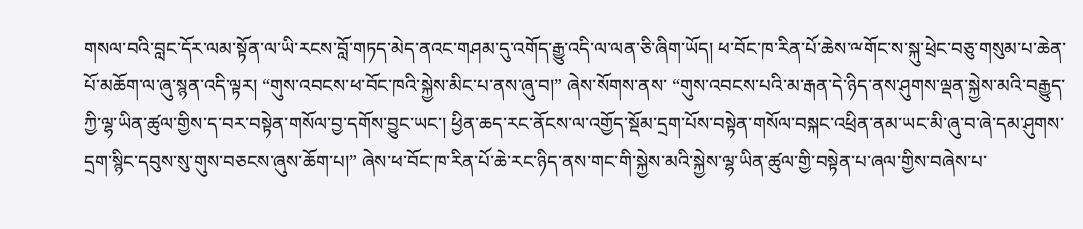གསལ་བའི་བླང་དོར་ལམ་སྟོན་ལ་ཡི་རངས་བློ་གཏད་མེད་ནའང་གཤམ་དུ་འགོད་རྒྱུ་འདི་ལ་ལན་ཅི་ཞིག་ཡོད། ཕ་བོང་ཁ་རིན་པོ་ཆེས་ྋགོང་ས་སྐུ་ཕྲེང་བཅུ་གསུམ་པ་ཆེན་པོ་མཆོག་ལ་ཞུ་སྙན་འདི་ལྟར། “གུས་འབངས་ཕ་བོང་ཁའི་སྐྱེས་མིང་པ་ནས་ཞུ་བ།” ཞེས་སོགས་ནས་ “གུས་འབངས་པའི་མ་རྒན་དེ་ཉིད་ནས་ཤུགས་ལྡན་སྐྱེས་མའི་བརྒྱུད་ཀྱི་ལྷ་ཡིན་ཚུལ་གྱིས་ད་བར་བསྟེན་གསོལ་བྱ་དགོས་བྱུང་ཡང་། ཕྱིན་ཆད་རང་ནོངས་ལ་འགྱོད་སྡོམ་དྲག་པོས་བསྟེན་གསོལ་བསྐང་འཕྲིན་ནམ་ཡང་མི་ཞུ་བ་ཞེ་དམ་ཤུགས་དྲག་སྙིང་དབུས་སུ་གུས་བཅངས་ཞུས་ཆོག་པ།” ཞེས་ཕ་བོང་ཁ་རིན་པོ་ཆེ་རང་ཉིད་ནས་གང་གི་སྐྱེས་མའི་སྐྱེས་ལྷ་ཡིན་ཚུལ་གྱི་བསྟེན་པ་ཞལ་གྱིས་བཞེས་པ་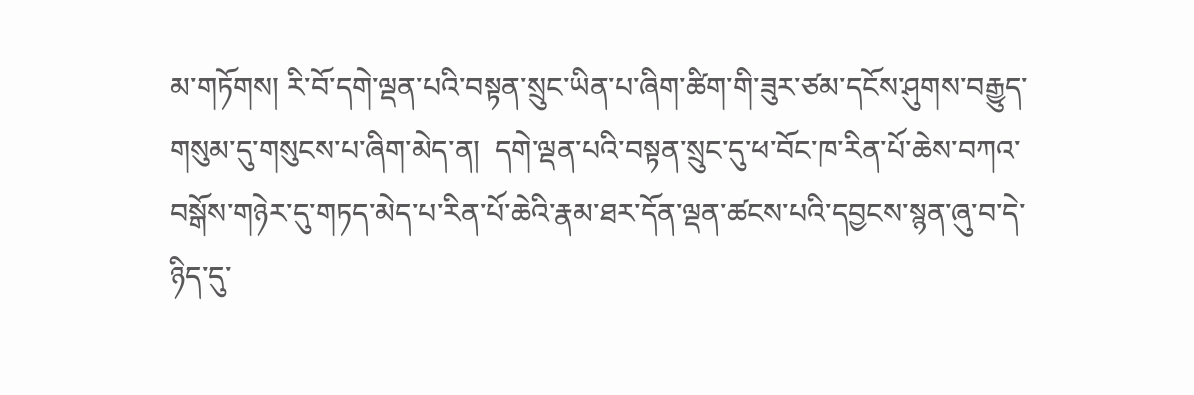མ་གཏོགས། རི་བོ་དགེ་ལྡན་པའི་བསྟན་སྲུང་ཡིན་པ་ཞིག་ཚིག་གི་ཟུར་ཙམ་དངོས་ཤུགས་བརྒྱུད་གསུམ་དུ་གསུངས་པ་ཞིག་མེད་ན།  དགེ་ལྡན་པའི་བསྟན་སྲུང་དུ་ཕ་བོང་ཁ་རིན་པོ་ཆེས་བཀའ་བསྒོས་གཉེར་དུ་གཏད་མེད་པ་རིན་པོ་ཆེའི་རྣམ་ཐར་དོན་ལྡན་ཚངས་པའི་དབྱངས་སྙན་ཞུ་བ་དེ་ཉིད་དུ་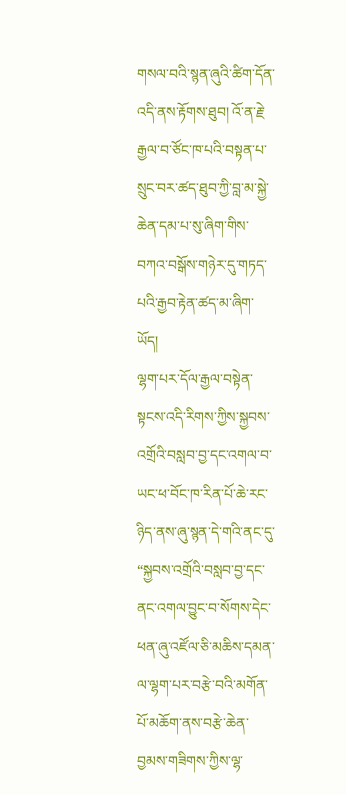གསལ་བའི་སྙན་ཞུའི་ཚིག་དོན་འདི་ནས་རྟོགས་ཐུབ། འོ་ན་རྗེ་རྒྱལ་བ་ཙོང་ཁ་པའི་བསྟན་པ་སྲུང་བར་ཚད་ཐུབ་ཀྱི་བླ་མ་སྐྱེ་ཆེན་དམ་པ་སུ་ཞིག་གིས་བཀའ་བསྒོས་གཉེར་དུ་གཏད་པའི་རྒྱབ་རྟེན་ཚད་མ་ཞིག་ཡོད།
ལྷག་པར་དོལ་རྒྱལ་བསྟེན་སྟངས་འདི་རིགས་ཀྱིས་སྐྱབས་འགྲོའི་བསླབ་བྱ་དང་འགལ་བ་ཡང་ཕ་བོང་ཁ་རིན་པོ་ཆེ་རང་ཉིད་ནས་ཞུ་སྙན་དེ་གའི་ནང་དུ་ “སྐྱབས་འགྲོའི་བསླབ་བྱ་དང་ནང་འགལ་བྱུང་བ་སོགས་དེང་ཕན་ཞུ་འཛོལ་ཅི་མཆིས་དམན་ལ་ལྷག་པར་བརྩེ་བའི་མགོན་པོ་མཆོག་ནས་བརྩེ་ཆེན་བྱམས་གཟིགས་ཀྱིས་ལྷ་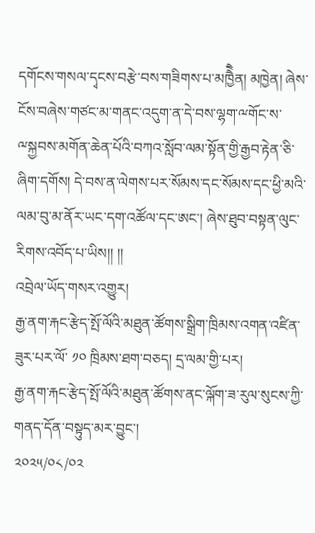དགོངས་གསལ་དྭངས་བརྩེ་བས་གཟིགས་པ་མཁྱཻེཻན། མཁྱེན། ཞེས་ངོས་བཞེས་གཙང་མ་གནང་འདུག་ན་དེ་བས་ལྷག་ྋགོང་ས་ྋསྐྱབས་མགོན་ཆེན་པོའི་བཀའ་སློབ་ལམ་སྟོན་གྱི་རྒྱབ་རྟེན་ཅི་ཞིག་དགོས། དེ་བས་ན་ལེགས་པར་སོམས་དང་སོམས་དང་ཕྱི་མའི་ལམ་བུ་མ་ནོར་ཡང་དག་འཚོལ་དང་ཨང་། ཞེས་ཐུབ་བསྟན་ལུང་རིགས་འབོད་པ་ཡིས།། །།
འབྲེལ་ཡོད་གསར་འགྱུར།
རྒྱ་ནག་རྐང་རྩེད་སྤོ་ལོའི་མཐུན་ཚོགས་སྒྲིག་ཁྲིམས་འགན་འཛིན་ཟུར་པར་ལོ་ ༡༠ ཁྲིམས་ཐག་བཅད། དྲ་ལམ་གྱི་པར།
རྒྱ་ནག་རྐང་རྩེད་སྤོ་ལོའི་མཐུན་ཚོགས་ནང་ལྐོག་ཟ་རུལ་སུངས་ཀྱི་གནད་དོན་བསྟུད་མར་བྱུང་།
༢༠༢༥/༠༨/༠༢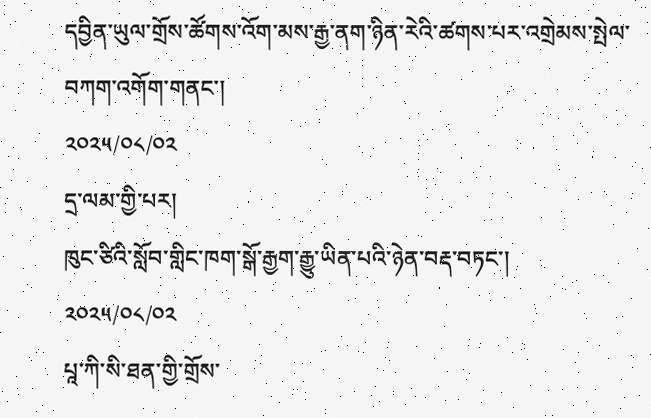དབྱིན་ཡུལ་གྲོས་ཚོགས་འོག་མས་རྒྱ་ནག་ཉིན་རེའི་ཚགས་པར་འགྲེམས་སྤེལ་བཀག་འགོག་གནང་།
༢༠༢༥/༠༨/༠༢
དྲ་ལམ་གྱི་པར།
ཁུང་ཙིའི་སློབ་གླིང་ཁག་སྒོ་རྒྱག་རྒྱུ་ཡིན་པའི་ཉེན་བརྡ་བཏང་།
༢༠༢༥/༠༨/༠༢
པཱ་ཀི་སི་ཐན་གྱི་གྲོས་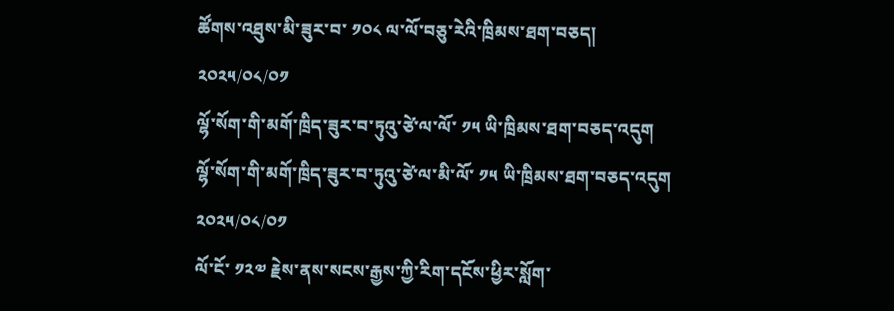ཚོགས་འཐུས་མི་ཟུར་བ་ ༡༠༨ ལ་ལོ་བཅུ་རེའི་ཁྲིམས་ཐག་བཅད།
༢༠༢༥/༠༨/༠༡
ལྷོ་སོག་གི་མགོ་ཁྲིད་ཟུར་བ་ཏུའུ་ཙེ་ལ་ལོ་ ༡༥ ཡི་ཁྲིམས་ཐག་བཅད་འདུག
ལྷོ་སོག་གི་མགོ་ཁྲིད་ཟུར་བ་ཏུའུ་ཙེ་ལ་མི་ལོ་ ༡༥ ཡི་ཁྲིམས་ཐག་བཅད་འདུག
༢༠༢༥/༠༨/༠༡
ལོ་ངོ་ ༡༢༧ རྗེས་ནས་སངས་རྒྱས་ཀྱི་རིག་དངོས་ཕྱིར་སློག་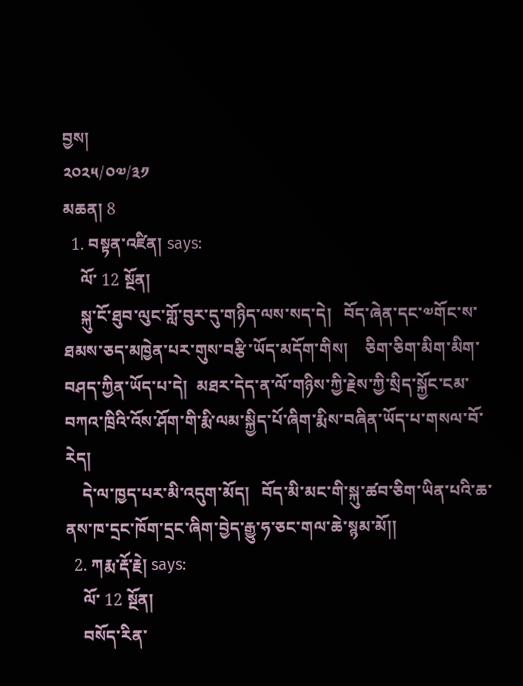བྱས།
༢༠༢༥/༠༧/༣༡
མཆན། 8
  1. བསྟན་འཛིན། says:
    ལོ་ 12 སྔོན།
    སྐུ་ངོ་ཐུབ་ལུང་གློ་བུར་དུ་གཉིད་ལས་སད་དེ།   བོད་ཞེན་དང་༧གོང་ས་ཐམས་ཅད་མཁྱེན་པར་གུས་བརྩི་ཡོད་མདོག་གིས།    ཅིག་ཅིག་མིག་མིག་བཤད་ཀྱིན་ཡོད་པ་དེ།  མཐར་དེད་ན་ལོ་གཉིས་ཀྱི་རྗེས་ཀྱི་སྲིད་སྐྱོང་ངམ་བཀའ་ཁྲིའི་འོས་ཤོག་གི་རྨི་ལམ་སྐྱིད་པོ་ཞིག་རྨིས་བཞིན་ཡོད་པ་གསལ་བོ་རེད།
    དེ་ལ་ཁྱད་པར་མི་འདུག་མོད།   བོད་མི་མང་གི་སྐུ་ཚབ་ཅིག་ཡིན་པའི་ཆ་ནས་ཁ་དྲང་ཁོག་དྲང་ཞིག་བྱེད་རྒྱུ་ཧ་ཅང་གལ་ཆེ་སྙམ་མོ།།
  2. ཀརྨ་རྡོ་རྗེ། says:
    ལོ་ 12 སྔོན།
    བསོད་རིན་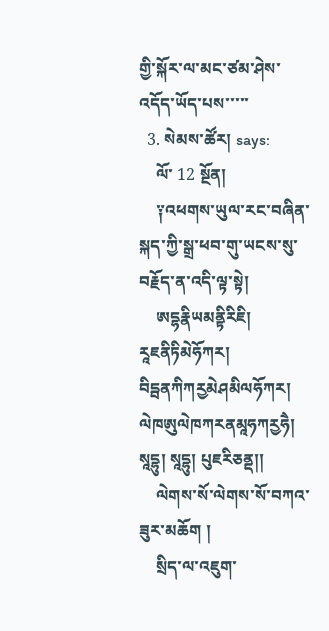གྱི་སྐོར་ལ་མང་ཙམ་ཤེས་འདོད་ཡོད་པས་་་་་
  3. སེམས་ཚོར། says:
    ལོ་ 12 སྔོན།
    ༑འཕགས་ཡུལ་རང་བཞིན་སྐད་ཀྱི་སྒྲ་ཕབ་གུ་ཡངས་སུ་བརྗོད་ན་འདི་ལྟ་སྟེ།
    ཨདྷརྣིཡམནྟིརིཇི། རཱཇནིཏིམེཧོཀར། བིདྦནཀིཀརྱམེཤམིལཧོཀར། ལེཁཨུལེཁཀརནམཱཧཀརྱཧཻ། སཱདྷུ། སཱདྷུ། པུཇརིཅནྡ།།
    ལེགས་སོ་ལེགས་སོ་བཀའ་ཟུར་མཆོག །
    སྲིད་ལ་འཇུག་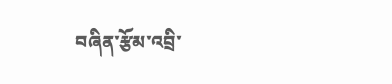བཞིན་རྩོམ་འབྲི་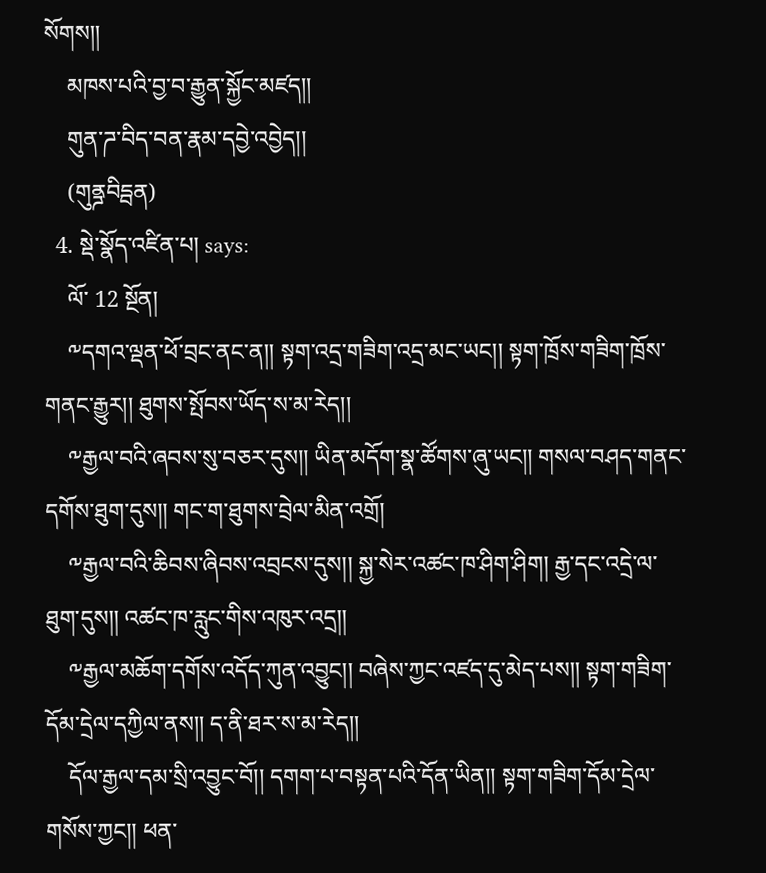སོགས།།
    མཁས་པའི་བྱ་བ་རྒྱུན་སྐྱོང་མཛད།།
    གུན་ཌ་བིད་བན་རྣམ་དབྱེ་འབྱེད།།
    (གུནྜབིདྦན)
  4. སྡེ་སྣོད་འཛིན་པ། says:
    ལོ་ 12 སྔོན།
    ༸དགའ་ལྡན་ཕོ་བྲང་ནང་ན།། སྟག་འདྲ་གཟིག་འདྲ་མང་ཡང།། སྟག་ཁྲོས་གཟིག་ཁྲོས་གནང་རྒྱུར།། ཐུགས་སྤོབས་ཡོད་ས་མ་རེད།།
    ༸རྒྱལ་བའི་ཞབས་སུ་བཅར་དུས།། ཡིན་མདོག་སྣ་ཚོགས་ཞུ་ཡང།། གསལ་བཤད་གནང་དགོས་ཐུག་དུས།། གང་ག་ཐུགས་བྲེལ་མིན་འགྲོ།
    ༸རྒྱལ་བའི་ཆིབས་ཞིབས་འབྲངས་དུས།། སྐྱ་སེར་འཚང་ཁ་ཤིག་ཤིག། རྒྱ་དང་འདྲེ་ལ་ཐུག་དུས།། འཚང་ཁ་རླུང་གིས་འཁུར་འདྲ།།
    ༸རྒྱལ་མཆོག་དགོས་འདོད་ཀུན་འབྱུང།། བཞེས་ཀྱང་འཛད་དུ་མེད་པས།། སྟག་གཟིག་དོམ་དྲེལ་དཀྱིལ་ནས།། ད་ནི་ཐར་ས་མ་རེད།།
    དོལ་རྒྱལ་དམ་སྲི་འབྱུང་བོ།། དགག་པ་བསྟན་པའི་དོན་ཡིན།། སྟག་གཟིག་དོམ་དྲེལ་གསོས་ཀྱང།། ཕན་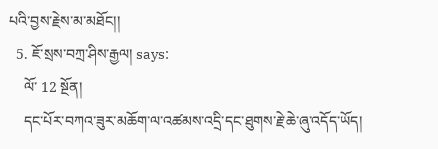པའི་བྱས་རྗེས་མ་མཐོང།།
  5. ཇོ་སྲས་བཀྲ་ཤིས་རྒྱལ། says:
    ལོ་ 12 སྔོན།
    དང་པོར་བཀའ་ཟུར་མཆོག་ལ་འཚམས་འདྲི་དང་ཐུགས་རྗེ་ཆེ་ཞུ་འདོད་ཡོད།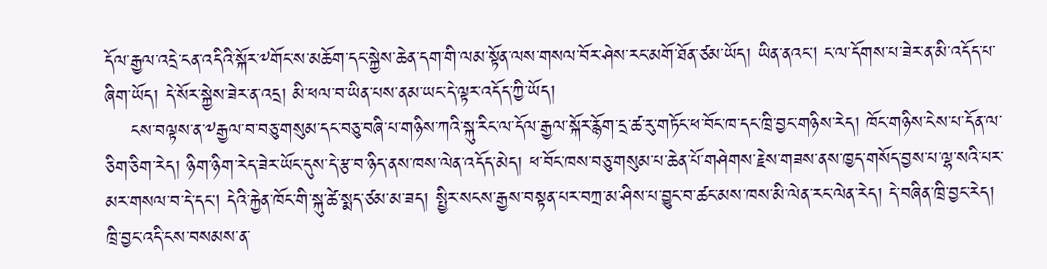དོལ་རྒྱལ་འདྲེ་ངན་འདིའི་སྐོར་༸གོང་ས་མཆོག་དང་སྐྱེས་ཆེན་དག་གི་ལམ་སྟོན་ལས་གསལ་བོར་ཤེས་རང་མགོ་ཐོན་ཙམ་ཡོད། ཡིན་ནའང། ང་ལ་དོགས་པ་ཟེར་ན་མི་འདོད་པ་ཞིག་ཡོད། དེ་སོར་སྐྱེས་ཟེར་ན་འདྲ། མི་ཕལ་བ་ཡིན་པས་ནམ་ཡང་དེ་ལྟར་འདོད་ཀྱི་ཡོད།
    ངས་བལྟས་ན་༸རྒྱལ་བ་བཅུ་གསུམ་དང་བཅུ་བཞི་པ་གཉིས་ཀའི་སྐུ་རིང་ལ་དོལ་རྒྱལ་སྐོར་རྙོག་དྲ་ཚ་རུ་གཏོང་ཕ་བོང་ཁ་དང་ཁྲི་བྱང་གཉིས་རེད། ཁོང་གཉིས་ངེས་པ་དོན་ལ་ཅིག་ཅིག་རེད། ཉིག་ཉིག་རེད་ཟེར་ཡོང་དུས་དེ་རྩ་བ་ཉིད་ནས་ཁས་ལེན་འདོད་མེད། ཕ་བོང་ཁས་བཅུ་གསུམ་པ་ཆེན་པོ་གཤེགས་རྗེས་གཟས་ནས་ཁྱད་གསོད་བྱས་པ་ལྷ་སའི་པར་མར་གསལ་བ་དེ་དང། དེའི་རྐྱེན་ཁོང་གི་སྐུ་ཚེ་སྨད་ཙམ་མ་ཟད། སྤྱིར་སངས་རྒྱས་བསྟན་པར་བཀྲ་མ་ཤིས་པ་བྱུང་བ་ཚང་མས་ཁས་མི་ལེན་རང་ལེན་རེད། དེ་བཞིན་ཁྲི་བྱང་རེད། ཁྲི་བྱང་འདི་ངས་བསམས་ན་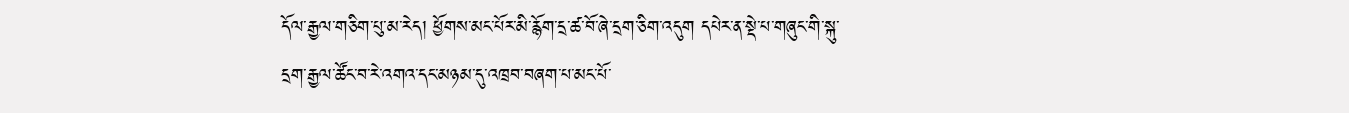དོལ་རྒྱལ་གཅིག་པུ་མ་རེད། ཕྱོགས་མང་པོར་མི་རྙོག་དྲ་ཚ་བོ་ཞེ་དྲག་ཅིག་འདུག དཔེར་ན་སྡེ་པ་གཞུང་གི་སྐུ་དྲག་རྒྱལ་ཚོང་བ་རེ་འགའ་དང་མཉམ་དུ་འཁྲབ་བཞག་པ་མང་པོ་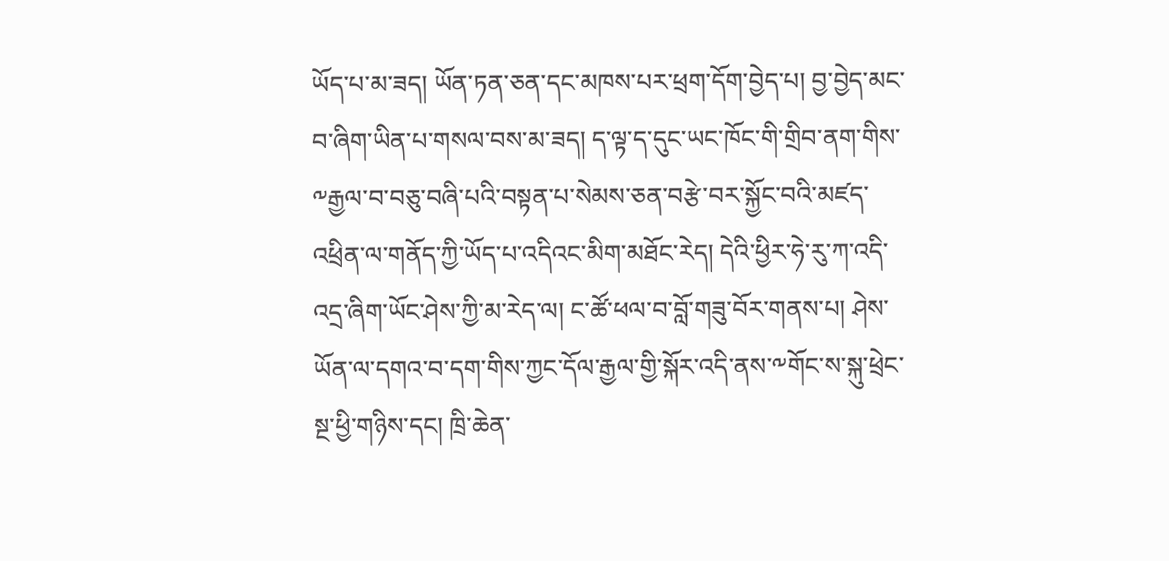ཡོད་པ་མ་ཟད། ཡོན་ཏན་ཅན་དང་མཁས་པར་ཕྲག་དོག་བྱེད་པ། བྱ་བྱེད་མང་བ་ཞིག་ཡིན་པ་གསལ་བས་མ་ཟད། ད་ལྟ་ད་དུང་ཡང་ཁོང་གི་གྲིབ་ནག་གིས་༸རྒྱལ་བ་བཅུ་བཞི་པའི་བསྟན་པ་སེམས་ཅན་བརྩེ་བར་སྐྱོང་བའི་མཛད་འཕྲིན་ལ་གནོད་ཀྱི་ཡོད་པ་འདིའང་མིག་མཐོང་རེད། དེའི་ཕྱིར་ཧེ་རུ་ཀ་འདི་འདྲ་ཞིག་ཡོང་ཤེས་ཀྱི་མ་རེད་ལ། ང་ཚོ་ཕལ་བ་བློ་གཟུ་བོར་གནས་པ། ཤེས་ཡོན་ལ་དགའ་བ་དག་གིས་ཀྱང་དོལ་རྒྱལ་གྱི་སྐོར་འདི་ནས་༸གོང་ས་སྐུ་ཕྲེང་སྔ་ཕྱི་གཉིས་དང། ཁྲི་ཆེན་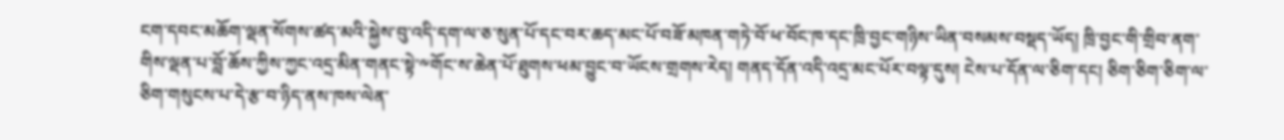ངག་དབང་མཆོག་ལྡན་སོགས་ཚད་མའི་སྐྱེས་བུ་འདི་དག་ལ་ཅ་སུན་པོ་དང་བར་ཆད་མང་པོ་བཟོ་མཁན་གཏེ་བོ་ཕ་བོང་ཁ་དང་ཁྲི་བྱང་གཉིས་ཡིན་བསམས་བསྡད་ཡོད། ཁྲི་བྱང་གི་གྲིབ་ནག་གིས་ལྡན་པ་བློ་ཆོས་ཀྱིས་ཀྱང་འདྲ་མིན་གནང་སྟེ་༸གོང་ས་ཆེན་པོ་ཐུགས་ཕམ་བྱུང་བ་ཡོངས་གྲགས་རེད། གནད་དོན་འདི་འདྲ་མང་པོར་བལྟ་དུས། ངེས་པ་དོན་ལ་ཅིག་དང། ཅིག་ཅིག་ཅིག་ལ་ཅིག་གསུངས་པ་དེ་རྩ་བ་ཉིད་ནས་ཁས་ལེན་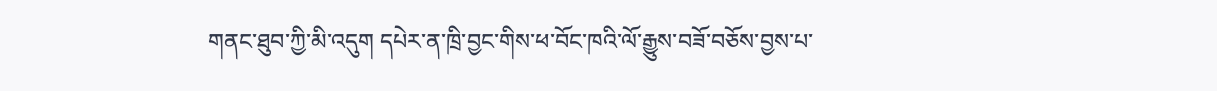གནང་ཐུབ་ཀྱི་མི་འདུག དཔེར་ན་ཁྲི་བྱང་གིས་ཕ་བོང་ཁའི་ལོ་རྒྱུས་བཟོ་བཅོས་བྱས་པ་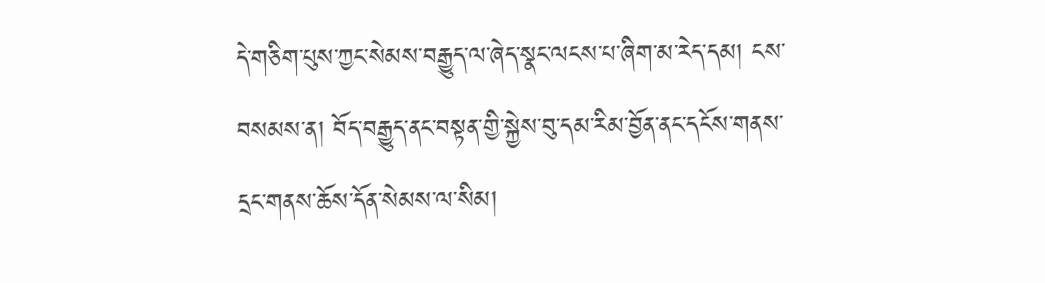དེ་གཅིག་པུས་ཀྱང་སེམས་བརྒྱུད་ལ་ཞེད་སྣང་ལངས་པ་ཞིག་མ་རེད་དམ། ངས་བསམས་ན། བོད་བརྒྱུད་ནང་བསྟན་གྱི་སྐྱེས་བུ་དམ་རིམ་བྱོན་ནང་དངོས་གནས་དྲང་གནས་ཆོས་དོན་སེམས་ལ་སིམ།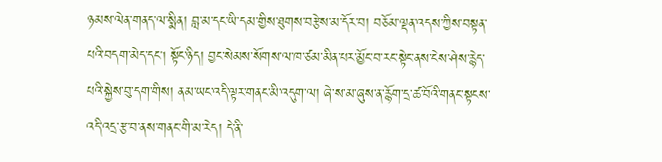ཉམས་ལེན་གནད་ལ་སྨིན། བླ་མ་དང་ཡི་དམ་གྱིས་ཐུགས་བརྩེས་མ་དོར་བ། བཅོམ་ལྡན་འདས་ཀྱིས་བསྟན་པའི་བདག་མེད་དང། སྟོང་ཉིད། བྱང་སེམས་སོགས་ལ་ཁ་ཙམ་མིན་པར་མྱོང་བ་རང་སྟེང་ནས་ངེས་ཤེས་རྙེད་པའི་སྐྱེས་བུ་དག་གིས། ནམ་ཡང་འདི་ལྟར་གནང་མི་འདུག་ལ། ཞེ་ས་མ་ཞུས་ན་རྙོག་དྲ་ཚ་བོའི་གནང་སྟངས་འདི་འདྲ་རྩ་བ་ནས་གནང་གི་མ་རེད། དེ་ནི་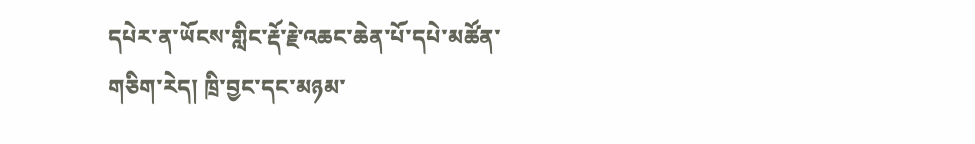དཔེར་ན་ཡོངས་གླིང་རྡོ་རྗེ་འཆང་ཆེན་པོ་དཔེ་མཚོན་གཅིག་རེད། ཁྲི་བྱང་དང་མཉམ་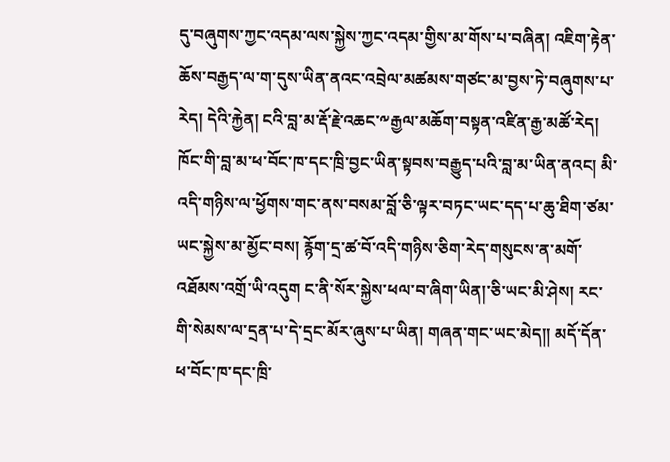དུ་བཞུགས་ཀྱང་འདམ་ལས་སྐྱེས་ཀྱང་འདམ་གྱིས་མ་གོས་པ་བཞིན། འཇིག་རྟེན་ཆོས་བརྒྱད་ལ་ག་དུས་ཡིན་ནའང་འབྲེལ་མཚམས་གཙང་མ་བྱས་ཏེ་བཞུགས་པ་རེད། དེའི་རྐྱེན། ངའི་བླ་མ་རྡོ་རྗེ་འཆང་༸རྒྱལ་མཆོག་བསྟན་འཛིན་རྒྱ་མཚོ་རེད། ཁོང་གི་བླ་མ་ཕ་བོང་ཁ་དང་ཁྲི་བྱང་ཡིན་སྟབས་བརྒྱུད་པའི་བླ་མ་ཡིན་ནའང། མི་འདི་གཉིས་ལ་ཕྱོགས་གང་ནས་བསམ་བློ་ཅི་ལྟར་བཏང་ཡང་དད་པ་ཆུ་ཐིག་ཙམ་ཡང་སྐྱེས་མ་མྱོང་བས། རྙོག་དྲ་ཚ་བོ་འདི་གཉིས་ཅིག་རེད་གསུངས་ན་མགོ་འཐོམས་འགྲོ་ཡི་འདུག ང་ནི་སོར་སྐྱེས་ཕལ་བ་ཞིག་ཡིན།་ཅི་ཡང་མི་ཤེས། རང་གི་སེམས་ལ་དྲན་པ་དེ་དྲང་མོར་ཞུས་པ་ཡིན། གཞན་གང་ཡང་མེད།། མདོ་དོན་ཕ་བོང་ཁ་དང་ཁྲི་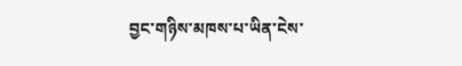བྱང་གཉིས་མཁས་པ་ཡིན་ངེས་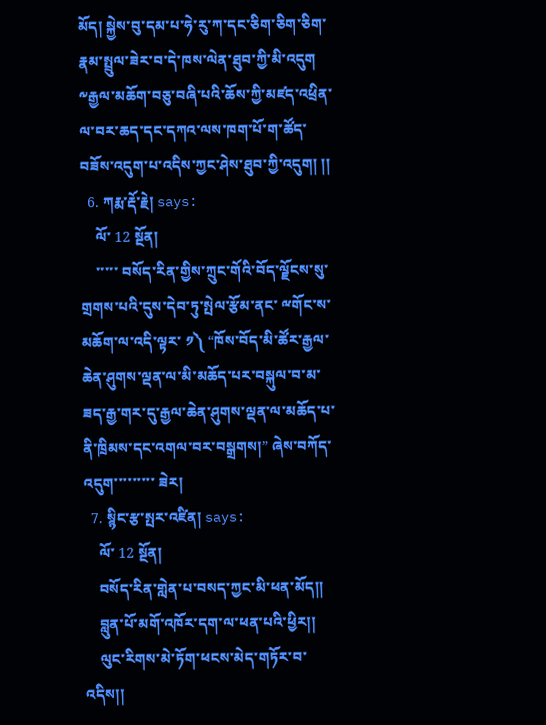མོད། སྐྱེས་བུ་དམ་པ་ཧེ་རུ་ཀ་དང་ཅིག་ཅིག་ཅིག་རྣམ་སྤྲུལ་ཟེར་བ་དེ་ཁས་ལེན་ཐུབ་ཀྱི་མི་འདུག ༸རྒྱལ་མཆོག་བཅུ་བཞི་པའི་ཆོས་ཀྱི་མཛད་འཕྲིན་ལ་བར་ཆད་དང་དཀའ་ལས་ཁག་པོ་ག་ཚོད་བཟོས་འདུག་པ་འདིས་ཀྱང་ཤེས་ཐུབ་ཀྱི་འདུག། །།
  6. ཀརྨ་རྡོ་རྗེ། says:
    ལོ་ 12 སྔོན།
    ་་་་་ བསོད་རིན་གྱིས་ཀྲུང་གོའི་བོད་ལྗོངས་སུ་གྲགས་པའི་དུས་དེབ་ཏུ་སྤེལ་རྩོམ་ནང་ ྋགོང་ས་མཆོག་ལ་འདི་ལྟར་ ༡༽ “ཁོས་བོད་མི་ཚོར་རྒྱལ་ཆེན་ཤུགས་ལྡན་ལ་མི་མཆོད་པར་བསྐུལ་བ་མ་ཟད་རྒྱ་གར་དུ་རྒྱལ་ཆེན་ཤུགས་ལྡན་ལ་མཆོད་པ་ནི་ཁྲིམས་དང་འགལ་བར་བསྒྲགས།” ཞེས་བཀོད་འདུག་་་་་་་་་ ཟེར།
  7. སྙིང་རྩ་སྤར་འཛིན། says:
    ལོ་ 12 སྔོན།
    བསོད་རིན་གླེན་པ་བསད་ཀྱང་མི་ཕན་མོད།།
    བླུན་པོ་མགོ་འཁོར་དག་ལ་ཕན་པའི་ཕྱིར།།
    ལུང་རིགས་མེ་ཏོག་ཕངས་མེད་གཏོར་བ་འདིས།།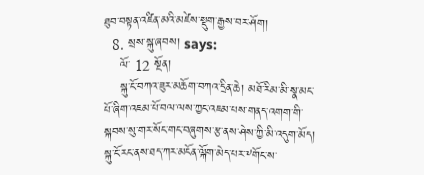ཐུབ་བསྟན་འཛིན་མའི་མཛེས་སྡུག་རྒྱས་བར་ཤོག།
  8. སྲས་སྐུ་ཞབས། says:
    ལོ་ 12 སྔོན།
    སྐུ་ངོ་བཀའ་ཟུར་མཆོག་བཀའ་དྲིན་ཆེ། མཐོ་རིམ་མི་སྣ་མང་པོ་ཞིག་འཇམ་པོ་བལ་ལས་ཀྱང་འཇམ་པས་གནད་འགག་གི་སྐབས་སུ་གར་སོང་གང་བཞུགས་རྩ་ནས་ཤེས་ཀྱི་མི་འདུག་མོད། སྐུ་ངོ་རང་ནས་ཐད་ཀར་མངོན་ལྐོག་མེད་པར་༸གོང་ས་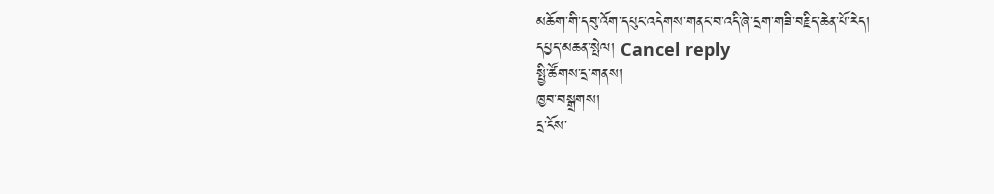མཆོག་གི་དབུ་འོག་དཔུང་འདེགས་གནང་བ་འདི་ཞེ་དྲག་གཟི་བརྗིད་ཆེན་པོ་རེད།
དཔྱད་མཆན་སྤེལ། Cancel reply
སྤྱི་ཚོགས་དྲ་གནས།
ཁྱབ་བསྒྲགས།
དྲ་ངོས་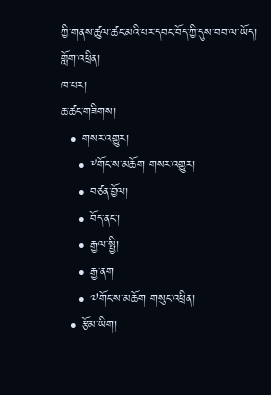ཀྱི་གནས་ཚུལ་ཚང་མའི་པར་དབང་བོད་ཀྱི་དུས་བབ་ལ་ཡོད།
གློག་འཕྲིན།
ཁ་པར།
ཆ་ཚང་གཟིགས།
  • གསར་འགྱུར།
    • ༸གོང་ས་མཆོག གསར་འགྱུར།
    • བཙན་བྱོལ།
    • བོད་ནང་།
    • རྒྱལ་སྤྱི།
    • རྒྱ་ནག
    • ༧གོང་ས་མཆོག གསུང་འཕྲིན།
  • རྩོམ་ཡིག།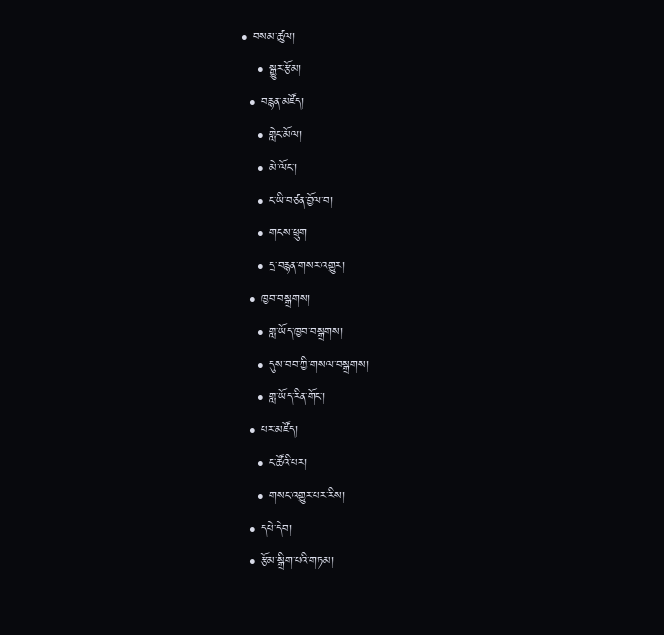• བསམ་ཚུལ།
    • སྒྱུར་རྩོམ།
  • བརྙན་མཛོད།
    • གླེང་མོལ།
    • མེ་ལོང་།
    • ང་ཡི་བཙན་བྱོལ་བ།
    • གངས་ཕྲུག
    • དྲ་བརྙན་གསར་འགྱུར།
  • ཁྱབ་བསྒྲགས།
    • གླ་ཡོད་ཁྱབ་བསྒྲགས།
    • དུས་བབ་ཀྱི་གསལ་བསྒྲགས།
    • གླ་ཡོད་རིན་གོང་།
  • པར་མཛོད།
    • ང་ཚོའི་པར།
    • གསང་འགྱུར་པར་རིས།
  • དཔེ་དེབ།
  • རྩོམ་སྒྲིག་པའི་གཏམ།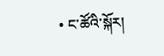• ང་ཚོའི་སྐོར།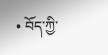• བོད་ཀྱི་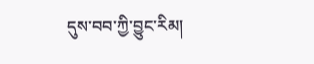དུས་བབ་ཀྱི་བྱུང་རིམ།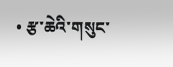• རྩ་ཆེའི་གསུང་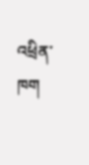འཕྲིན་ཁག